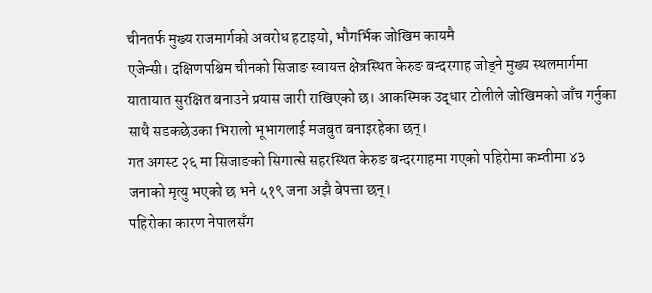चीनतर्फ मुख्य राजमार्गको अवरोध हटाइयो, भौगर्भिक जोखिम कायमै
एजेन्सी। दक्षिणपश्चिम चीनको सिजाङ स्वायत्त क्षेत्रस्थित केरुङ बन्दरगाह जोड्ने मुख्य स्थलमार्गमा यातायात सुरक्षित बनाउने प्रयास जारी राखिएको छ। आकस्मिक उद्धार टोलीले जोखिमको जाँच गर्नुका साथै सडकछेउका भिरालो भूभागलाई मजबुत बनाइरहेका छन्।
गत अगस्ट २६ मा सिजाङको सिगात्से सहरस्थित केरुङ बन्दरगाहमा गएको पहिरोमा कम्तीमा ४३ जनाको मृत्यु भएको छ भने ५१९ जना अझै बेपत्ता छन्।
पहिरोका कारण नेपालसँग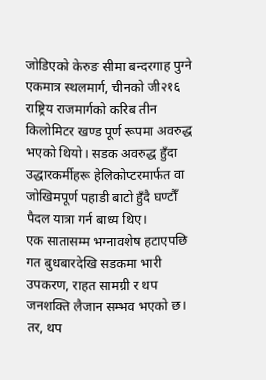जोडिएको केरुङ सीमा बन्दरगाह पुग्ने एकमात्र स्थलमार्ग, चीनको जी२१६ राष्ट्रिय राजमार्गको करिब तीन किलोमिटर खण्ड पूर्ण रूपमा अवरुद्ध भएको थियो। सडक अवरुद्ध हुँदा उद्धारकर्मीहरू हेलिकोप्टरमार्फत वा जोखिमपूर्ण पहाडी बाटो हुँदै घण्टौँ पैदल यात्रा गर्न बाध्य थिए।
एक सातासम्म भग्नावशेष हटाएपछि गत बुधबारदेखि सडकमा भारी उपकरण, राहत सामग्री र थप जनशक्ति लैजान सम्भव भएको छ। तर, थप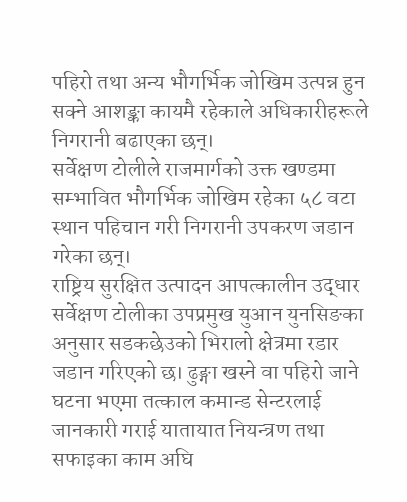पहिरो तथा अन्य भौगर्भिक जोखिम उत्पन्न हुन सक्ने आशङ्का कायमै रहेकाले अधिकारीहरूले निगरानी बढाएका छन्।
सर्वेक्षण टोलीले राजमार्गको उक्त खण्डमा सम्भावित भौगर्भिक जोखिम रहेका ५८ वटा स्थान पहिचान गरी निगरानी उपकरण जडान गरेका छन्।
राष्ट्रिय सुरक्षित उत्पादन आपत्कालीन उद्धार सर्वेक्षण टोलीका उपप्रमुख युआन युनसिङका अनुसार सडकछेउको भिरालो क्षेत्रमा रडार जडान गरिएको छ। ढुङ्गा खस्ने वा पहिरो जाने घटना भएमा तत्काल कमान्ड सेन्टरलाई जानकारी गराई यातायात नियन्त्रण तथा सफाइका काम अघि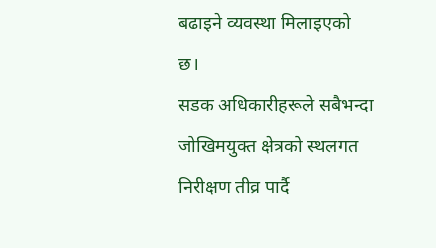बढाइने व्यवस्था मिलाइएको छ।
सडक अधिकारीहरूले सबैभन्दा जोखिमयुक्त क्षेत्रको स्थलगत निरीक्षण तीव्र पार्दै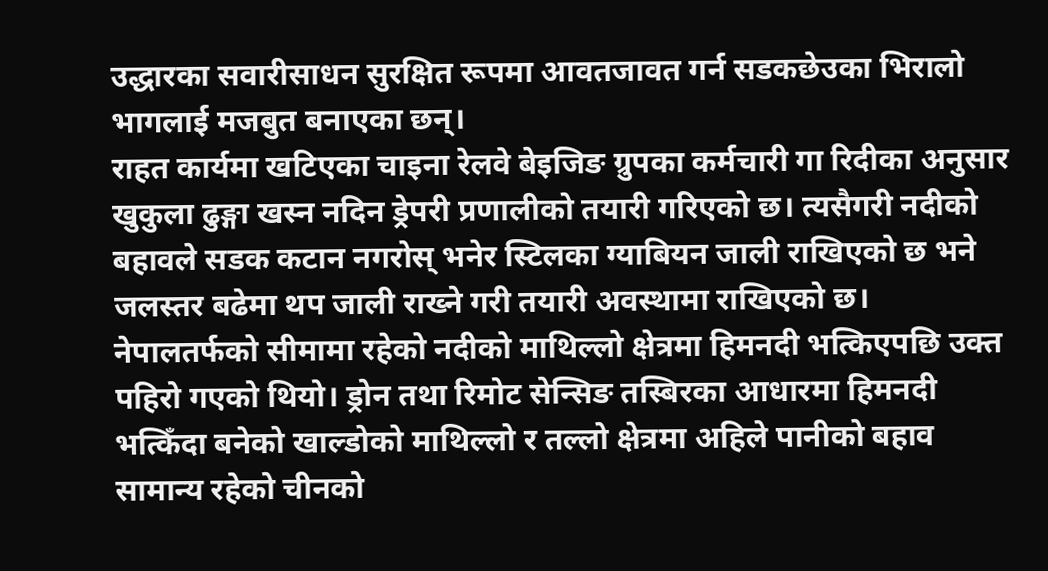उद्धारका सवारीसाधन सुरक्षित रूपमा आवतजावत गर्न सडकछेउका भिरालो भागलाई मजबुत बनाएका छन्।
राहत कार्यमा खटिएका चाइना रेलवे बेइजिङ ग्रुपका कर्मचारी गा रिदीका अनुसार खुकुला ढुङ्गा खस्न नदिन ड्रेपरी प्रणालीको तयारी गरिएको छ। त्यसैगरी नदीको बहावले सडक कटान नगरोस् भनेर स्टिलका ग्याबियन जाली राखिएको छ भने जलस्तर बढेमा थप जाली राख्ने गरी तयारी अवस्थामा राखिएको छ।
नेपालतर्फको सीमामा रहेको नदीको माथिल्लो क्षेत्रमा हिमनदी भत्किएपछि उक्त पहिरो गएको थियो। ड्रोन तथा रिमोट सेन्सिङ तस्बिरका आधारमा हिमनदी भत्किँदा बनेको खाल्डोको माथिल्लो र तल्लो क्षेत्रमा अहिले पानीको बहाव सामान्य रहेको चीनको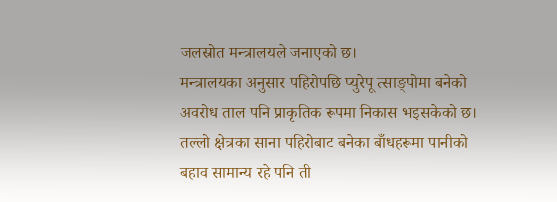जलस्रोत मन्त्रालयले जनाएको छ।
मन्त्रालयका अनुसार पहिरोपछि प्युरेपू त्साङ्पोमा बनेको अवरोध ताल पनि प्राकृतिक रूपमा निकास भइसकेको छ। तल्लो क्षेत्रका साना पहिरोबाट बनेका बाँधहरूमा पानीको बहाव सामान्य रहे पनि ती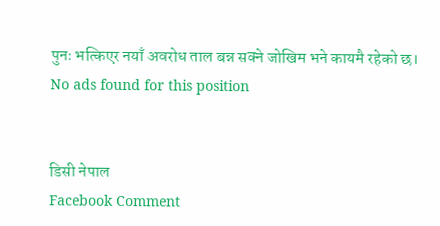पुनः भत्किएर नयाँ अवरोध ताल बन्न सक्ने जोखिम भने कायमै रहेको छ।
No ads found for this position


डिसी नेपाल
Facebook Comment